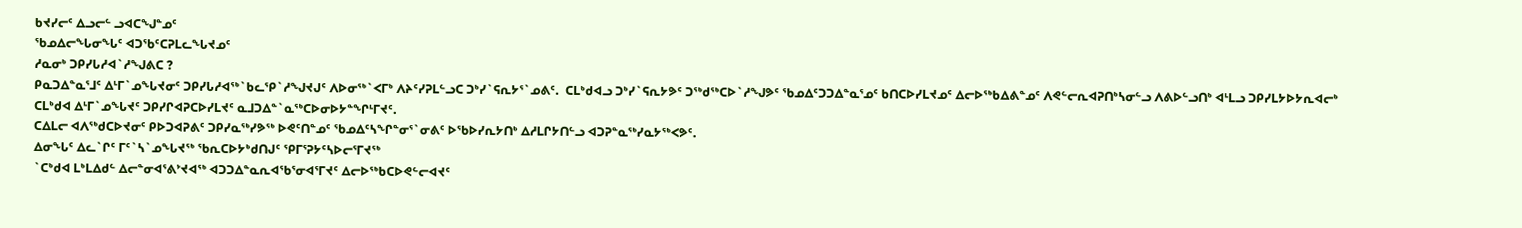ᑲᔪᓯᓕᑦ ᐃᓗᓕᓪ ᓗᐊᑕᖑᓐᓄᑦ
ᖃᓄᐃᓕᖓᓂᖓᑦ ᐊᑐᖃᑦᑕᕈᒪᓚᖓᔪᓄᑦ
ᓱᓇᓂᒃ ᑐᑭᓯᒐᓱᐊ`ᓱᖑᕕᑕ ?
ᑭᓇᑐᐃᓐᓇᕐᒧᑦ ᐃᒻᒥ`ᓄᖓᔪᓂᑦ ᑐᑭᓯᒐᓱᐊᖅ`ᑲᓚᕿ`ᓱᖑᔪᒍᑦ ᐱᐅᓂᖅ`ᐸᒥᒃ ᐱᔨᑦᓯᕈᒪᓪᓗᑕ ᑐᒃᓯ`ᕋᕆᔭᕐ`ᓄᕕᑦ.  ᑕᒪᒃᑯᐊᓗ ᑐᒃᓯ`ᕋᕆᔭᕗᑦ ᑐᖅᑯᖅᑕᐅ`ᓱᖑᕗᑦ ᖃᓄᐃᑦᑐᑐᐃᓐᓇᕐᓄᑦ ᑲᑎᑕᐅᓯᒪᔪᓄᑦ ᐃᓕᐅᖅᑲᐃᕕᓐᓄᑦ ᐱᕙᓪᓕᕆᐊᕈᑎᒃᓴᓂᓪᓗ ᐱᕕᐅᓪᓗᑎᒃ ᐊᒻᒪᓗ ᑐᑭᓯᒪᔭᐅᔭᕆᐊᓕᒃ ᑕᒪᒃᑯᐊ ᐃᒻᒥ`ᓄᖓᔪᑦ ᑐᑭᓯᒋᐊᕈᑕᐅᓯᒪᔪᑦ ᓇᒧᑐᐃᓐ`ᓇᖅᑕᐅᓂᐅᔭᓐᖏᒻᒥᔪᑦ.
ᑕᐃᒪᓕ ᐊᐱᖅᑯᑕᐅᔪᓂᑦ ᑭᐅᑐᐊᕈᕕᑦ ᑐᑭᓯᓇᖅᓯᕗᖅ ᐅᕙᑦᑎᓐᓄᑦ ᖃᓄᐃᑦᓴᖏᓐᓂᕐ`ᓂᕕᑦ ᐅᖃᐅᓯᕆᔭᑎᒃ ᐃᓱᒪᒋᔭᑎᓪᓗ ᐊᑐᕈᓐᓇᖅᓯᓇᔭᖅᐸᕗᑦ.
ᐃᓂᖓᑦ ᐃᓚ`ᒋᑦ ᒥᑦ`ᓴ`ᓄᖓᔪᖅ ᖃᕆᑕᐅᔭᒃᑯᑎᒍᑦ ᕿᒥᕐᕈᔭᑦᓴᐅᓕᕐᒥᔪᖅ
`ᑕᒃᑯᐊ ᒪᒃᒪᐃᑯᓪ ᐃᓕᓐᓂᐊᕐᕕᔾᔪᐊᖅ ᐊᑐᑐᐃᓐᓇᕆᐊᖃᕐᓂᐊᕐᒥᔪᑦ ᐃᓕᐅᖅᑲᑕᐅᕙᓪᓕᐊᔪᑦ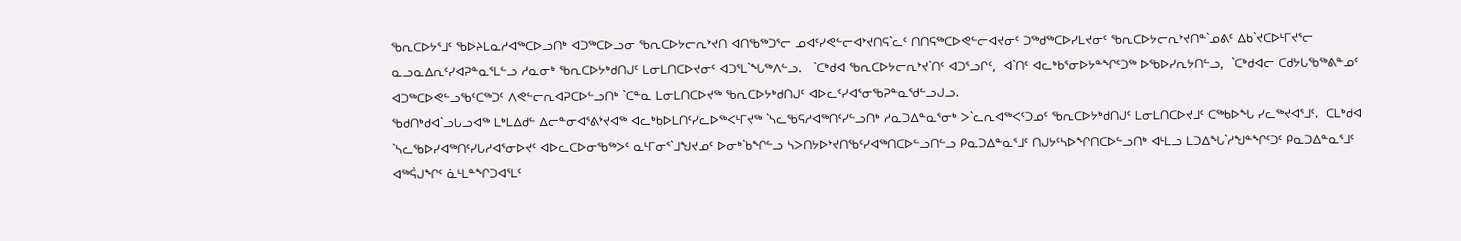ᖃᕆᑕᐅᔭᕐᒧᑦ ᖃᐅᔨᒪᓇᓱᐊᖅᑕᐅᓗᑎᒃ ᐊᑐᖅᑕᐅᓗᓂ ᖃᕆᑕᐅᔭᓕᕆᔾᔪᑎ ᐊᑎᖃᖅᑐᕐᓕ ᓄᐊᑦᓯᕙᓪᓕᐊᔾᔪᑎᕋ`ᓚᑦ ᑎᑎᕋᖅᑕᐅᕙᓪᓕᐊᔪᓂᑦ ᑐᖅᑯᖅᑕᐅᓯᒪᔪᓂᑦ ᖃᕆᑕᐅᔭᓕᕆᔾᔪᑎᓐ`ᓄᕕᑦ ᐃᑲ`ᔪᑕᐅᒻᒥᔪᕐᓕ ᓇᓗᓇᐃᕆᑦᓯᐊᕈᓐᓇᕐᒪᓪᓗ ᓱᓇᓂᒃ ᖃᕆᑕᐅᔭᒃᑯᑎᒍᑦ ᒪᓂᒪᑎᑕᐅᔪᓂᑦ ᐊᑐᕐᒪ`ᖓᖅᐱᓪᓗ.   `ᑕᒃᑯᐊ ᖃᕆᑕᐅᔭᓕᕆᔾᔪ`ᑎᑦ ᐊᑐᕐᓗᒋᑦ,  ᐊ`ᑎᑦ ᐊᓚᒃᑲᕐᓂᐅᔭᓐᖏᑦᑐᖅ ᐅᖃᐅᓯᕆᔭᑎᓪᓗ,  `ᑕᒃᑯᐊᓕ ᑕᑯᔭᒐᖃᖅᕕᓐᓄᑦ ᐊᑐᖅᑕᐅᕙᓪᓗᖃᑦᑕᖅᑐᑦ ᐱᕙᓪᓕᕆᐊᕈᑕᐅᓪᓗᑎᒃ `ᑕᓐᓇ ᒪᓂᒪᑎᑕᐅᔪᖅ ᖃᕆᑕᐅᔭᒃᑯᑎᒍᑦ ᐊᐅᓚᑦᓯᐊᕐᓂᖃᕈᓐᓇᖁᓪᓗᒍᓗ.
ᖃᑯᑎᒃᑯᐊ`ᓗᒐᓗᐊᖅ ᒪᒃᒪᐃᑯᓪ ᐃᓕᓐᓂᐊᕐᕕᔾᔪᐊᖅ ᐊᓚᒃᑲᐅᒪᑎᑦᓯᓚᐅᖅᐸᒻᒥᔪᖅ `ᓴᓚᖃᕋᓱᐊᖅᑎᑦᓯᓪᓗᑎᒃ ᓱᓇᑐᐃᓐᓇᕐᓂᒃ ᐳ`ᓚᕆᐊᖅᐸᑦᑐᓄᑦ ᖃᕆᑕᐅᔭᒃᑯᑎᒍᑦ ᒪᓂᒪᑎᑕᐅᔪᒧᑦ ᑕᖅᑲᐅᖓ ᓯᓚᖅᔪᐊᕐᒧᑦ.  ᑕᒪᒃᑯᐊ `ᓴᓚᖃᐅᓯᐊᖅᑎᑦᓯᒐᓱᐊᕐᓂᐅᔪᑦ ᐊᐅᓚᑕᐅᓂᖃᖅᐳᑦ ᓇᒻᒥᓂᕐ`ᒧᖑᔪᓄᑦ ᐅᓂᒃ`ᑲᖏᓪᓗ ᓴᐳᑎᔭᐅᔾᔪᑎᖃᑦᓯᐊᖅᑎᑕᐅᓪᓗᑎᓪᓗ ᑭᓇᑐᐃᓐᓇᕐᒧᑦ ᑎᒍᔭᑦᓴᐅᖏᑎᑕᐅᓪᓗᑎᒃ ᐊᒻᒪᓗ ᒪᑐᐃᖓ`ᓱᖑᓐᖏᑦᑐᑦ ᑭᓇᑐᐃᓐᓇᕐᒧᑦ ᐊᖅᕌᒍᖏᑦ ᓈᒻᒪᓐᖏᑐᐊᕐᒪᑦ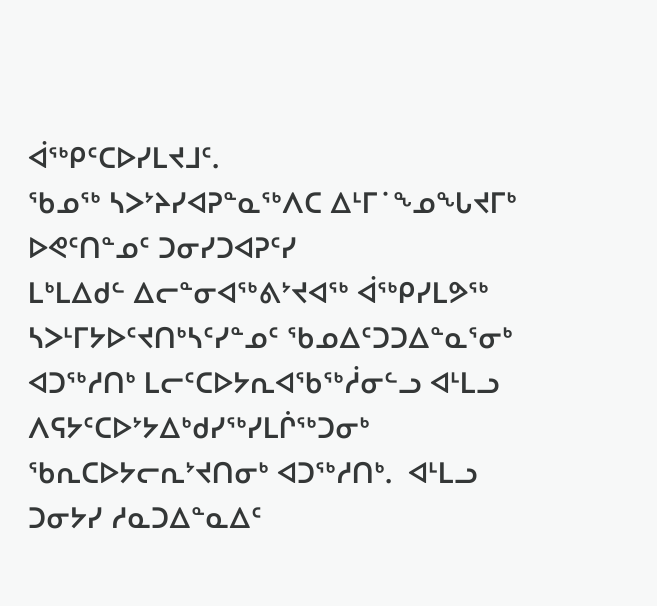ᐋᖅᑭᑦᑕᐅᓯᒪᔪᒧᑦ.
ᖃᓄᖅ ᓴᐳᔾᔨᓯᐊᕈᓐᓇᖅᐱᑕ ᐃᒻᒥ˙ᖕᓄᖓᔪᒥᒃ ᐅᕙᑦᑎᓐᓄᑦ ᑐᓂᓯᑐᐊᕈᑦᓯ
ᒪᒃᒪᐃᑯᓪ ᐃᓕᓐᓂᐊᖅᕕᔾᔪᐊᖅ ᐋᖅᑭᓯᒪᕗᖅ ᓴᐳᒻᒥᔭᐅᑦᔪᑎᒃᓴᑦᓯᓐᓄᑦ ᖃᓄᐃᑦᑐᑐᐃᓐᓇᕐᓂᒃ ᐊᑐᖅᓱᑎᒃ ᒪᓕᑦᑕᐅᔭᕆᐊᖃᖅᓲᓂᓪᓗ ᐊᒻᒪᓗ ᐱᕋᔭᑦᑕᐅᔾᔭᐃᒃᑯᓯᖅᓯᒪᒌᖅᑐᓂᒃ ᖃᕆᑕᐅᔭᓕᕆᔾᔪᑎᓂᒃ ᐊᑐᖅᓱᑎᒃ.  ᐊᒻᒪᓗ ᑐᓂᔭᓯ ᓱᓇᑐᐃᓐᓇᐃᑦ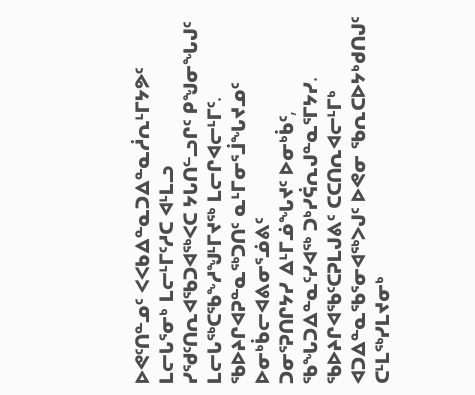ᐅᕙᑦᑎᓐᓄᑦ ᐸᐸᑲᐃᓐᓇᑐᐃᓐᓇᓲᕆᒻᒥᔭᕗᑦ ᒪᓕᒐᕐᓂᒃ ᒪᓕᒻᒥᑦᓱᑕ ᐊᒻᒪᓗ ᓯᖁᑦᑎᕆᐊᖃᑐᐊᖅᐸᑕ ᔭᒐᑎᓪᓗᒋᑦ ᑭᖑᓂᖓᒍᑦ ᒪᓕᒐᖅᑕᖃᖕᓱᖑᒻᒥᔪᖅ ᒪᓕᒋᐊᓕᒻᒥᑦ.
ᖃᐅᔨᒋᐊᕈᓐᓇᖅᑐᑎᑦ ᓇᒻᒥᓂᕐᒨᖓᔪᓄᑦ ᐅᓂᒃᑳᓕᐊᕕᓂᕐᓅᕕᑦ
ᑐᓂᕐᕈᑎᒋᔭᓯ ᐃᒻᒥᓅᖓᔪᑦ ᐅᓂᒃᑳᑦ, ᖃᖓᑐᐃᓐᓇᑦᓯᐊᖅ ᑐᒃᓯᕌᕆᒍᓐᓇᕐᒥᔭᓯ.  ᖃᐅᔨᒋᐊᖃᑦᑕᕈᒪᒍᕕᑦ ᑕᑕᑎᕆᐊᓕᒻᒥᒃ ᐊᑐᐃᓐᓇᖃᕐᓂᐊᖅᐳᒍᑦ ᐅᕙᓂ ᖃᕆᑕᐅᔭᒃᑯᑎᒍᑦ ᑕᒻᒪᖅᓯᒪᔪᓂᒃ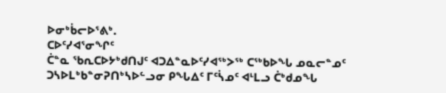ᐅᓂᒃᑳᓕᐅᕐᕕᒃ.
ᑕᐅᑦᓯᐊᕐᓂᖏᑦ
ᑖᓐᓇ ᖃᕆᑕᐅᔭᒃᑯᑎᒍᑦ ᐊᑐᐃᓐᓇᐅᑦᓯᐊᖅᐳᖅ ᑕᖅᑲᐅᖓ ᓄᓇᓕᓐᓄᑦ ᑐᓴᐅᒪᒃᑲᓐᓂᕈᑎᒃᓴᐅᓪᓗᓂ ᑭᖓᐃᑦ ᒥᑦᓵᓄᑦ ᐊᒻᒪᓗ ᑖᒃᑯᓄᖓ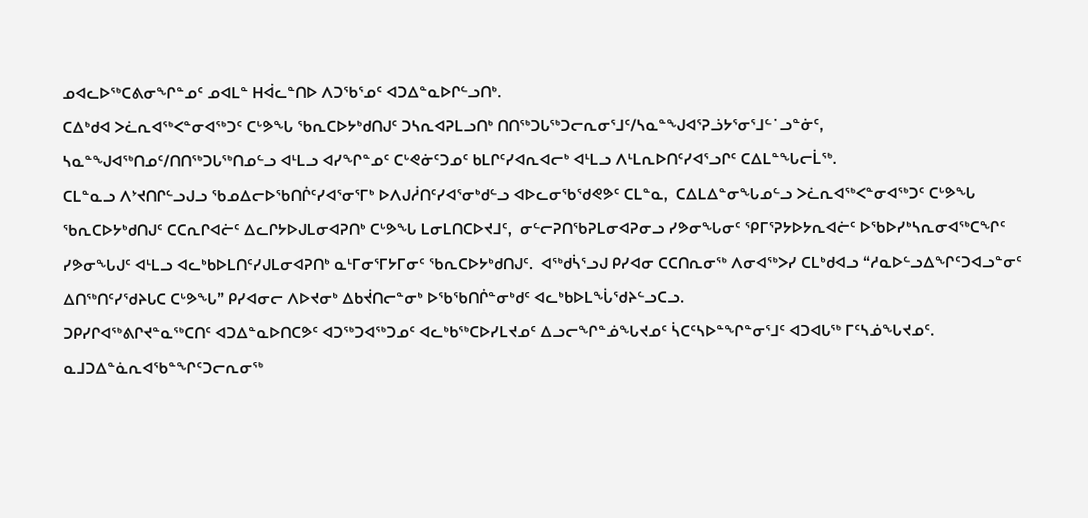ᓄᐊᓚᐅᖅᑕᕕᓂᖏᓐᓄᑦ ᓄᐊᒪᓐ ᕼᐋᓚᓐᑎᐅ ᐱᑐᖃᕐᓄᑦ ᐊᑐᐃᓐᓇᐅᒋᓪᓗᑎᒃ.
ᑕᐃᒃᑯᐊ ᐳᓛᕆᐊᖅᐸᓐᓂᐊᖅᑐᑦ ᑕᒡᕗᖓ ᖃᕆᑕᐅᔭᒃᑯᑎᒍᑦ ᑐᓴᕆᐊᕈᒪᓗᑎᒃ ᑎᑎᖅᑐᒐᖅᑐᓕᕆᓂᕐᒧᑦ/ᓴᓇᓐᖑᐊᕐᕈᓘᔭᕐᓂᕐᒧᓪ˙ᓗᓐᓃᑦ,  ᓴᓇᓐᖑᐊᖅᑎᓄᑦ/ᑎᑎᖅᑐᒐᖅᑎᓄᓪᓗ ᐊᒻᒪᓗ ᐊᓯᖏᓐᓄᑦ ᑕᒡᕙᓃᑦᑐᓄᑦ ᑲᒪᒋᑦᓯᐊᕆᐊᓕᒃ ᐊᒻᒪᓗ ᐱᒻᒪᕆᐅᑎᑦᓯᐊᕐᓗᒋᑦ ᑕᐃᒪᓐᖓᓕᒫᖅ.
ᑕᒪᓐᓇᓗ ᐱᔾᔪᑎᒋᓪᓗᒍᓗ ᖃᓄᐃᓕᐅᖃᑎᒌᑦᓯᐊᕐᓂᕐᒥᒃ ᐅᐱᒍᓲᑎᑦᓯᐊᕐᓂᒃᑯᓪᓗ ᐊᐅᓚᓂᖃᖁᕙᕗᑦ ᑕᒪᓐᓇ,  ᑕᐃᒪᐃᓐᓂᖓᓄᓪᓗ ᐳᓛᕆᐊᖅᐸᓐᓂᐊᖅᑐᑦ ᑕᒡᕗᖓ ᖃᕆᑕᐅᔭᒃᑯᑎᒍᑦ ᑕᑕᕆᒋᐊᓖᑦ ᐃᓚᒋᔭᐅᒍᒪᓂᐊᕈᑎᒃ ᑕᒡᕗᖓ ᒪᓂᒪᑎᑕᐅᔪᒧᑦ,  ᓂᓪᓕᕈᑎᖃᕈᒪᓂᐊᕈᓂᓗ ᓯᕗᓂᖓᓂᑦ ᕿᒥᕐᕈᔭᐅᔭᕆᐊᓖᑦ ᐅᖃᐅᓯᒃᓴᕆᓂᐊᖅᑕᖏᑦ ᓯᕗᓂᖓᒍᑦ ᐊᒻᒪᓗ ᐊᓚᒃᑲᐅᒪᑎᑦᓯᒍᒪᓂᐊᕈᑎᒃ ᓇᒻᒥᓂᕐᒥᔭᒥᓂᑦ ᖃᕆᑕᐅᔭᒃᑯᑎᒍᑦ.  ᐊᖅᑯᓵᕐᓗᒍ ᑭᓯᐊᓂ ᑕᑕᑎᕆᓂᖅ ᐱᓂᐊᖅᐳᓯ ᑕᒪᒃᑯᐊᓗ “ᓱᓇᐅᓪᓗᐃᖏᑦᑐᐊᓗᓐᓂᑦ ᐃᑎᖅᑎᑦᓯᖁᔨᒐᑕ ᑕᒡᕗᖓ” ᑭᓯᐊᓂᓕ ᐱᐅᔪᓂᒃ ᐃᑲᔫᑎᓕᓐᓂᒃ ᐅᖃᖃᑎᒌᓐᓂᒃᑯᑦ ᐊᓚᒃᑲᐅᒪᖔᖁᔨᓪᓗᑕᓗ.
ᑐᑭᓯᒋᐊᖅᕕᒋᔪᓐᓇᖅᑕᑎᑦ ᐊᑐᐃᓐᓇᐅᑎᑕᕗᑦ ᐊᑐᖅᑐᐊᖅᑐᓄᑦ ᐊᓚᒃᑲᖅᑕᐅᓯᒪᔪᓄᑦ ᐃᓗᓕᖏᓐᓅᖓᔪᓄᑦ ᓵᑕᑦᓴᐅᓐᖏᓐᓂᕐᒧᑦ ᐊᑐᐊᒐᖅ ᒥᑦᓴᓅᖓᔪᓄᑦ.
ᓇᒧᑐᐃᓐᓈᕆᐊᖃᓐᖏᑦᑐᓕᕆᓂᖅ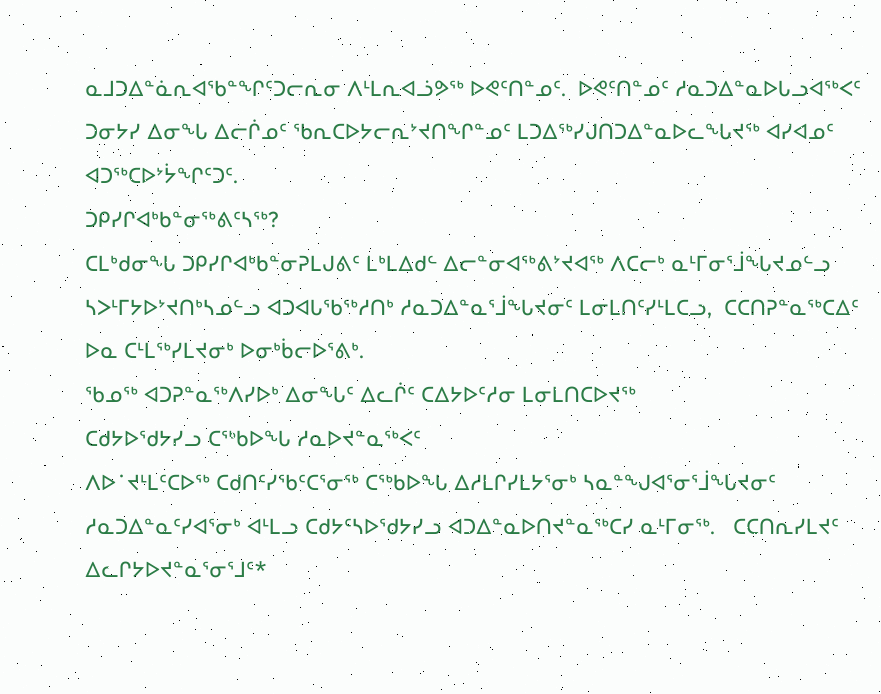ᓇᒧᑐᐃᓐᓈᕆᐊᖃᓐᖏᑦᑐᓕᕆᓂ ᐱᒻᒪᕆᐊᓘᕗᖅ ᐅᕙᑦᑎᓐᓄᑦ.  ᐅᕙᑦᑎᓐᓄᑦ ᓱᓇᑐᐃᓐᓇᐅᒐᓗᐊᖅᐸᑦ ᑐᓂᔭᓯ ᐃᓂᖓ ᐃᓕᒌᓄᑦ ᖃᕆᑕᐅᔭᓕᕆᔾᔪᑎᖏᓐᓄᑦ ᒪᑐᐃᖅᓯᒍᑎᑐᐃᓐᓇᐅᓚᖓᔪᖅ ᐊᓯᐊᓄᑦ ᐊᑐᖅᑕᐅᔾᔮᖏᑦᑐᑦ.
ᑐᑭᓯᒋᐊᒃᑲᓐᓂᖅᕕᑦᓴᖅ?
ᑕᒪᒃᑯᓂᖓ ᑐᑭᓯᒋᐊᒃᑲᓐᓂᕈᒪᒍᕕᑦ ᒪᒃᒪᐃᑯᓪ ᐃᓕᓐᓂᐊᖅᕕᔾᔪᐊᖅ ᐱᑕᓕᒃ ᓇᒻᒥᓂᕐᒨᖓᔪᓄᓪᓗ ᓴᐳᒻᒥᔭᐅᔾᔪᑎᒃᓴᓄᓪᓗ ᐊᑐᐊᒐᖃᖅᓱᑎᒃ ᓱᓇᑐᐃᓐᓇᕐᒨᖓᔪᓂᑦ ᒪᓂᒪᑎᑦᓯᒻᒪᑕᓗ,  ᑕᑕᑎᕈᓐᓇᖅᑕᐃᑦ ᐅᓇ ᑕᒻᒪᖅᓯᒪᔪᓂᒃ ᐅᓂᒃᑳᓕᐅᕐᕕᒃ.
ᖃᓄᖅ ᐊᑐᕈᓐᓇᖅᐱᓯᐅᒃ ᐃᓂᖓᑦ ᐃᓚᒌᑦ ᑕᐃᔭᐅᑦᓱᓂ ᒪᓂᒪᑎᑕᐅᔪᖅ
ᑕᑯᔭᐅᖁᔭᓯᓗ ᑕᖅᑲᐅᖓ ᓱᓇᐅᔪᓐᓇᖅᐸᑦ
ᐱᐅ˙ᔪᒻᒪᑦᑕᐅᖅ ᑕᑯᑎᑦᓯᖃᑦᑕᕐᓂᖅ ᑕᖅᑲᐅᖓ ᐃᓱᒪᒋᓯᒪᔭᕐᓂᒃ ᓴᓇᓐᖑᐊᕐᓂᕐᒨᖓᔪᓂᑦ ᓱᓇᑐᐃᓐᓇᑦᓯᐊᕐᓂᒃ ᐊᒻᒪᓗ ᑕᑯᔭᑦᓴᐅᖁᔭᓯᓗ ᐊᑐᐃᓐᓇᐅᑎᔪᓐᓇᖅᑕᓯ ᓇᒻᒥᓂᖅ.   ᑕᑕᑎᕆᓯᒪᔪᑦ ᐃᓚᒋᔭᐅᔪᓐᓇᕐᓂᕐᒧᑦ*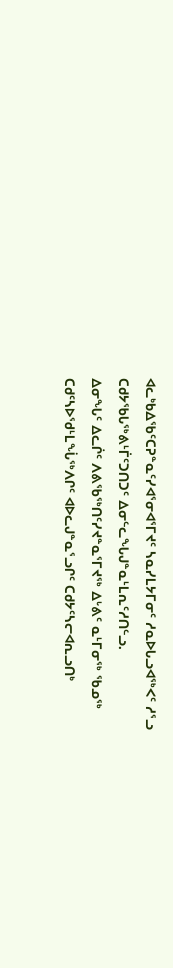ᐊᓚᒃᑲᐃᖃᑦᑕᕈᓐᓇᑦᓯᐊᕐᓂᐊᕐᒥᔪᑦ ᓴᓇᓯᒪᔭᒥᓂᑦ ᓱᓇᐅᒐᓗᐊᖅᐸᑦ ᓱᕐᓗ ᑕᑯᔭᖃᒐᖅᕕᒻᒦᑦᑐᑎᑐᑦ ᐃᓂᓪᓚᖓᒍᓐᓇᒻᒪᕆᑦᓱᑎᓪᓗ.
ᐃᓂᖓᑦ ᐃᓚᒌᑦ ᐱᕕᖃᖅᑎᑦᓯᔪᓐᓇᕐᒥᔪᖅ ᐃᒡᕕᑦ ᓇᒻᒥᓂᖅ ᖃᓄᖅ ᑕᑯᑦᓴᐅᖁᒻᒪᖔᖅᐱᒋᑦ ᐊᐅᓚᒍᓐᓇᕐᓗᒋᑦ ᑕᑯᔭᑦᓴᓕᐊᕆᓗᑎᒃ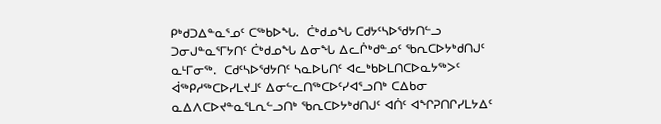ᑭᒃᑯᑐᐃᓐᓇᕐᓄᑦ ᑕᖅᑲᐅᖓ.  ᑖᒃᑯᓄᖓ ᑕᑯᔭᑦᓴᐅᖁᔭᑎᓪᓗ ᑐᓂᒍᓐᓇᕐᒥᔭᑎᑦ ᑖᒃᑯᓄᖓ ᐃᓂᖓ ᐃᓚᒌᒃᑯᓐᓄᑦ ᖃᕆᑕᐅᔭᒃᑯᑎᒍᑦ ᓇᒻᒥᓂᖅ.  ᑕᑯᑦᓴᐅᖁᔭᑎᑦ ᓴᓇᐅᒐᑎᑦ ᐊᓚᒃᑲᐅᒪᑎᑕᐅᓇᔭᖅᐳᑦ ᐋᖅᑭᓱᖅᑕᐅᓯᒪᔪᒧᑦ ᐃᓂᓪᓚᑎᖅᑕᐅᑦᓯᐊᕐᓗᑎᒃ ᑕᐃᑲᓂ ᓇᐃᐱᑕᐅᔪᓐᓇᕐᒪᕆᓪᓗᑎᒃ ᖃᕆᑕᐅᔭᒃᑯᑎᒍᑦ ᐊᑏᑦ ᐊᖏᕈᑎᒋᓯᒪᔭᐃᑦ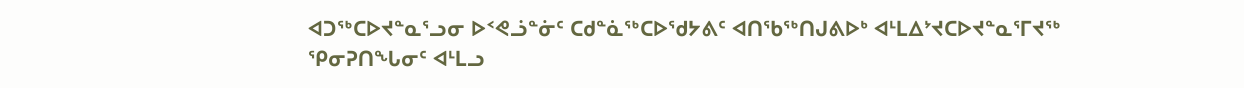ᐊᑐᖅᑕᐅᔪᓐᓇᕐᓗᓂ ᐅᑉᕙᓘᓐᓃᑦ ᑕᑯᓐᓈᖅᑕᐅᖁᔭᕕᑦ ᐊᑎᖃᖅᑎᒍᕕᐅᒃ ᐊᒻᒪᐃᔾᔪᑕᐅᔪᓐᓇᕐᒥᔪᖅ ᕿᓂᕈᑎᖓᓂᑦ ᐊᒻᒪᓗ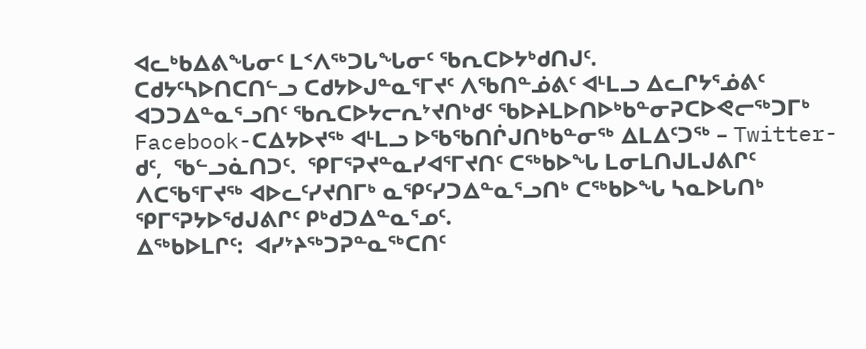ᐊᓚᒃᑲᐃᕕᖓᓂᑦ ᒪᑉᐱᖅᑐᒐᖓᓂᑦ ᖃᕆᑕᐅᔭᒃᑯᑎᒍᑦ.
ᑕᑯᔭᑦᓴᐅᑎᑕᑎᓪᓗ ᑕᑯᔭᐅᒍᓐᓇᕐᒥᔪᑦ ᐱᖃᑎᓐᓅᕕᑦ ᐊᒻᒪᓗ ᐃᓚᒋᔭᕐᓅᕕᑦ ᐊᑐᑐᐃᓐᓇᕐᓗᑎᑦ ᖃᕆᑕᐅᔭᓕᕆᔾᔪᑎᒃᑯᑦ ᖃᐅᔨᒪᐅᑎᐅᒃᑲᓐᓂᕈᑕᐅᕙᓕᖅᑐᒥᒃ Facebook-ᑕᐃᔭᐅᔪᖅ ᐊᒻᒪᓗ ᐅᖃᖃᑎᒌᒍᑎᒃᑲᓐᓂᖅ ᐃᒪᐃᑦᑐᖅ – Twitter-ᑯᑦ,  ᖃᓪᓗᓈᑎᑐᑦ.  ᕿᒥᕐᕈᔪᓐᓇᓯᐊᕐᒥᔪᑎᑦ ᑕᖅᑲᐅᖓ ᒪᓂᒪᑎᒍᒪᒍᕕᒋᑦ ᐱᑕᖃᕐᒥᔪᖅ ᐊᐅᓚᑦᓯᔪᑎᒥᒃ ᓇᕿᑦᓯᑐᐃᓐᓇᕐᓗᑎᒃ ᑕᖅᑲᐅᖓ ᓴᓇᐅᒐᑎᒃ ᕿᒥᕐᕈᔭᐅᖁᒍᕕᒋᑦ ᑭᒃᑯᑐᐃᓐᓇᕐᓄᑦ.
ᐃᖅᑲᐅᒪᒋᑦ:  ᐊᓯᔾᔨᖅᑐᕈᓐᓇᖅᑕᑎᑦ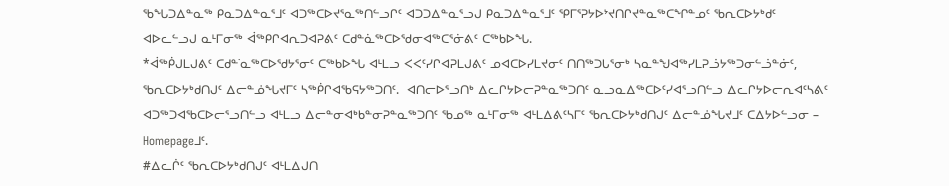ᖃᖓᑐᐃᓐᓇᖅ ᑭᓇᑐᐃᓐᓇᕐᒧᑦ ᐊᑐᖅᑕᐅᔪᕐᓇᖅᑎᓪᓗᒋᑦ ᐊᑐᑐᐃᓐᓇᕐᓗᒍ ᑭᓇᑐᐃᓐᓇᕐᒧᑦ ᕿᒥᕐᕈᔭᐅᔾᔪᑎᒋᔪᓐᓇᖅᑕᖏᓐᓄᑦ ᖃᕆᑕᐅᔭᒃᑯᑦ ᐊᐅᓚᓪᓗᒍ ᓇᒻᒥᓂᖅ ᐋᖅᑭᒋᐊᕆᑐᐊᕈᕕᑦ ᑕᑯᓐᓈᖅᑕᐅᖁᓂᐊᖅᑕᕐᓃᕕᑦ ᑕᖅᑲᐅᖓ.
*ᐋᖅᑮᒍᒪᒍᕕᑦ ᑕᑯᓐ˙ᓇᖅᑕᐅᖁᔭᕐᓂᑦ ᑕᖅᑲᐅᖓ ᐊᒻᒪᓗ ᐸᐸᑦᓯᒋᐊᕈᒪᒍᕕᑦ ᓄᐊᑕᐅᓯᒪᔪᓂᑦ ᑎᑎᖅᑐᒐᕐᓂᒃ ᓴᓇᓐᖑᐊᖅᓯᒪᕈᓘᔭᖅᑐᓂᓪᓘᓐᓃᑦ,  ᖃᕆᑕᐅᔭᒃᑯᑎᒍᑦ ᐃᓕᓐᓅᖓᔪᒥᑦ ᓴᖅᑮᒋᐊᖃᕋᔭᖅᑐᑎᑦ.  ᐊᑎᓕᐅᕐᓗᑎᒃ ᐃᓚᒋᔭᐅᓕᕈᓐᓇᖅᑐᑎᑦ ᓇᓗᓇᐃᖅᑕᐅᑦᓯᐊᕐᓗᑎᓪᓗ ᐃᓚᒋᔭᐅᓕᕆᐊᑦᓴᕕᑦ ᐊᑐᖅᑐᐊᖃᑕᐅᓕᕐᓗᑎᓪᓗ ᐊᒻᒪᓗ ᐃᓕᓐᓂᐊᒃᑲᓐᓂᕈᓐᓇᖅᑐᑎᑦ ᖃᓄᖅ ᓇᒻᒥᓂᖅ ᐊᒻᒪᐃᕕᑦᓴᒥᑦ ᖃᕆᑕᐅᔭᒃᑯᑎᒍᑦ ᐃᓕᓐᓅᖓᔪᒧᑦ ᑕᐃᔭᐅᓪᓗᓂ – Homepageᒧᑦ.
#ᐃᓚᒌᑦ ᖃᕆᑕᐅᔭᒃᑯᑎᒍᑦ ᐊᒻᒪᐃᒍᑎ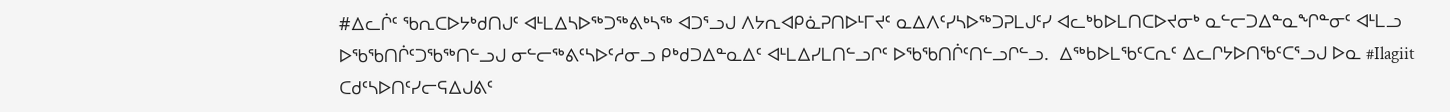#ᐃᓚᒌᑦ ᖃᕆᑕᐅᔭᒃᑯᑎᒍᑦ ᐊᒻᒪᐃᓴᐅᖅᑐᖅᕕᒃᓴᖅ ᐊᑐᕐᓗᒍ ᐱᔭᕆᐊᑭᓈᕈᑎᐅᒻᒥᔪᑦ ᓇᐃᐱᑦᓯᓴᐅᖅᑐᕈᒪᒍᑦᓯ ᐊᓚᒃᑲᐅᒪᑎᑕᐅᔪᓂᒃ ᓇᓪᓕᑐᐃᓐᓇᖏᓐᓂᑦ ᐊᒻᒪᓗ ᐅᖃᖃᑎᒌᑦᑐᖃᖅᑎᓪᓗᒍ ᓂᓪᓕᖅᕕᑦᓴᐅᑦᓱᓂᓗ ᑭᒃᑯᑐᐃᓐᓇᐃᑦ ᐊᒻᒪᐃᓯᒪᑎᓪᓗᒋᑦ ᐅᖃᖃᑎᒌᑦᑎᓪᓗᒋᓪᓗ.  ᐃᖅᑲᐅᒪᖃᑦᑕᕆᑦ ᐃᓚᒋᔭᐅᑎᖃᑦᑕᕐᓗᒍ ᐅᓇ #Ilagiit ᑕᑯᑦᓴᐅᑎᑦᓯᓕᕋᐃᒍᕕᑦ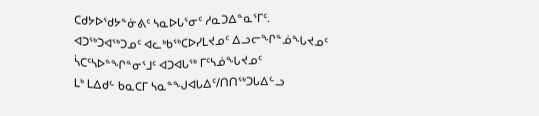ᑕᑯᔭᐅᖁᔭᓐᓃᕕᑦ ᓴᓇᐅᒐᕐᓂᑦ ᓱᓇᑐᐃᓐᓇᕐᒥᑦ.
ᐊᑐᖅᑐᐊᖅᑐᓄᑦ ᐊᓚᒃᑲᖅᑕᐅᓯᒪᔪᓄᑦ ᐃᓗᓕᖏᓐᓅᖓᔪᓄᑦ ᓵᑕᑦᓴᐅᓐᖏᓐᓂᕐᒧᑦ ᐊᑐᐊᒐᖅ ᒥᑦᓴᓅᖓᔪᓄᑦ
ᒪᒃ ᒪᐃᑯᓪ ᑲᓇᑕᒥ ᓴᓇᓐᖑᐊᒐᐃᑦ/ᑎᑎᖅᑐᒐᐃᓪᓗ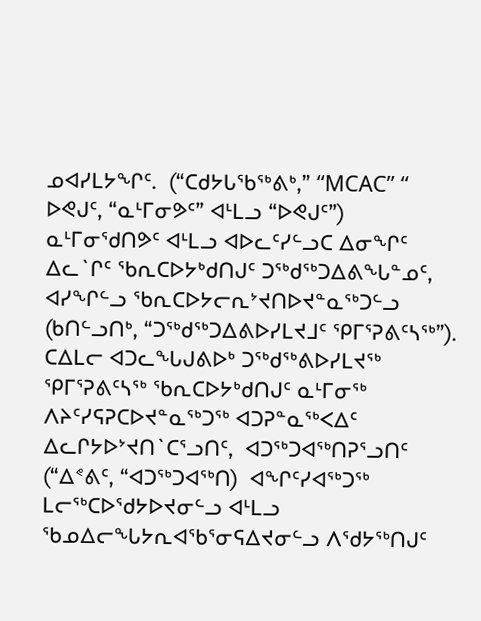ᓄᐊᓯᒪᔭᖏᑦ.  (“ᑕᑯᔭᒐᖃᖅᕕᒃ,” “MCAC” “ ᐅᕙᒍᑦ, “ᓇᒻᒥᓂᕗᑦ” ᐊᒻᒪᓗ “ᐅᕙᒍᑦ”) ᓇᒻᒥᓂᖁᑎᕗᑦ ᐊᒻᒪᓗ ᐊᐅᓚᑦᓯᓪᓗᑕ ᐃᓂᖏᑦ ᐃᓚ`ᒋᑦ ᖃᕆᑕᐅᔭᒃᑯᑎᒍᑦ ᑐᖅᑯᖅᑐᐃᕕᖓᓐᓄᑦ,  ᐊᓯᖏᓪᓗ ᖃᕆᑕᐅᔭᓕᕆᔾᔪᑎᐅᔪᓐᓇᖅᑐᓪᓗ (ᑲᑎᓪᓗᑎᒃ, “ᑐᖅᑯᖅᑐᐃᕕᐅᓯᒪᔪᒧᑦ ᕿᒥᕐᕈᕕᑦᓴᖅ”).
ᑕᐃᒪᓕ ᐊᑐᓚᖓᒍᕕᐅᒃ ᑐᖅᑯᖅᕕᐅᓯᒪᔪᖅ ᕿᒥᕐᕈᕕᑦᓴᖅ ᖃᕆᑕᐅᔭᒃᑯᑎᒍᑦ ᓇᒻᒥᓂᖅ ᐱᔨᑦᓯᕋᕈᑕᐅᔪᓐᓇᖅᑐᖅ ᐊᑐᕈᓐᓇᖅᐸᐃᑦ ᐃᓚᒋᔭᐅᔾᔪᑎ`ᑕᕐᓗᑎᑦ,  ᐊᑐᖅᑐᐊᖅᑎᕈᕐᓗᑎᑦ (“ᐃᕝᕕᑦ, “ᐊᑐᖅᑐᐊᖅᑎ)  ᐊᖏᑦᓯᐊᖅᑐᖅ ᒪᓕᖅᑕᐅᖁᔭᐅᔪᓂᓪᓗ ᐊᒻᒪᓗ ᖃᓄᐃᓕᖓᔭᕆᐊᖃᕐᓂᕋᐃᔪᓂᓪᓗ ᐱᖁᔭᖅᑎᒍᑦ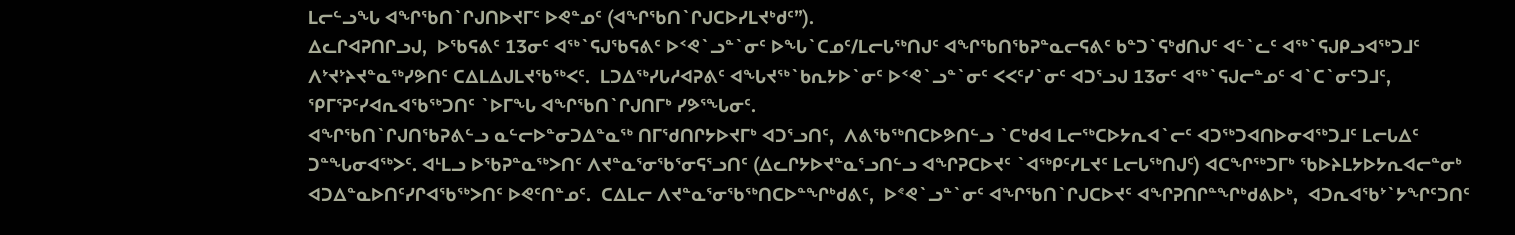ᒪᓕᓪᓗᖓ ᐊᖏᖃᑎ`ᒋᒍᑎᐅᔪᒥᑦ ᐅᕙᓐᓄᑦ (ᐊᖏᖃᑎ`ᒋᒍᑕᐅᓯᒪᔪᒃᑯᑦ”).
ᐃᓚᒋᐊᕈᑎᒋᓗᒍ,  ᐅᖃᕋᕕᑦ 13ᓂᑦ ᐊᖅ`ᕋᒍᖃᕋᕕᑦ ᐅᑉᕙ`ᓗᓐ`ᓂᑦ ᐅᖓ`ᑕᓄᑦ/ᒪᓕᒐᖅᑎᒍᑦ ᐊᖏᖃᑎᖃᕈᓐᓇᓕᕋᕕᑦ ᑲᓐᑐ`ᕋᒃᑯᑎᒍᑦ ᐊᓪ`ᓚᑦ ᐊᖅ`ᕋᒍᑭᓗᐊᖅᑐᒧᑦ ᐱᔾᔪᔾᔨᔪᓐᓇᖅᓯᕗᑎᑦ ᑕᐃᒪᐃᒍᒪᔪᖃᖅᐸᑦ.  ᒪᑐᐃᖅᓯᒐᓱᐊᕈᕕᑦ ᐊᖓᔪᖅ`ᑲᕆᔭᐅ`ᓂᑦ ᐅᑉᕙ`ᓗᓐ`ᓂᑦ ᐸᐸᑦᓯ`ᓂᑦ ᐊᑐᕐᓗᒍ 13ᓂᑦ ᐊᖅ`ᕋᒍᓕᓐᓄᑦ ᐊ`ᑕ`ᓂᑦᑐᒧᑦ, ᕿᒥᕐᕈᑦᓯᐊᕆᐊᖃᖅᑐᑎᑦ `ᐅᒥᖓ ᐊᖏᖃᑎ`ᒋᒍᑎᒥᒃ ᓯᕗᕐᖓᓂᑦ.
ᐊᖏᖃᑎ`ᒋᒍᑎᖃᕈᕕᓪᓗ ᓇᓪᓕᐅᓐᓂᑐᐃᓐᓇᖅ ᑎᒥᖁᑎᒋᔭᐅᔪᒥᒃ ᐊᑐᕐᓗᑎᑦ,  ᐱᕕᖃᖅᑎᑕᐅᕗᑎᓪᓗ `ᑕᒃᑯᐊ ᒪᓕᖅᑕᐅᔭᕆᐊ`ᓕᑦ ᐊᑐᖅᑐᐊᑎᐅᓂᐊᖅᑐᒧᑦ ᒪᓕᒐᐃᑦ ᑐᓐᖓᓂᐊᖅᐳᑦ. ᐊᒻᒪᓗ ᐅᖃᕈᓐᓇᖅᐳᑎᑦ ᐱᔪᓐᓇᕐᓂᖃᕐᓂᕋᕐᓗᑎᑦ (ᐃᓚᒋᔭᐅᔪᓐᓇᕐᓗᑎᓪᓗ ᐊᖏᕈᑕᐅᔪᑦ `ᐊᖅᑭᑦᓯᒪᔪᑦ ᒪᓕᒐᖅᑎᒍᑦ) ᐊᑕᖏᖅᑐᒥᒃ ᖃᐅᔨᒪᔭᐅᔭᕆᐊᓕᓐᓂᒃ ᐊᑐᐃᓐᓇᐅᑎᑦᓯᒋᐊᖃᖅᐳᑎᑦ ᐅᕙᑦᑎᓐᓄᑦ.  ᑕᐃᒪᓕ ᐱᔪᓐᓇᕐᓂᖃᖅᑎᑕᐅᓐᖏᒃᑯᕕᑦ,  ᐅᕝᕙ`ᓗᓐ`ᓂᑦ ᐊᖏᖃᑎ`ᒋᒍᑕᐅᔪᑦ ᐊᖏᕈᑎᒋᓐᖏᒃᑯᕕᐅᒃ,  ᐊᑐᕆᐊᖃᔾ`ᔭᖏᑦᑐᑎᑦ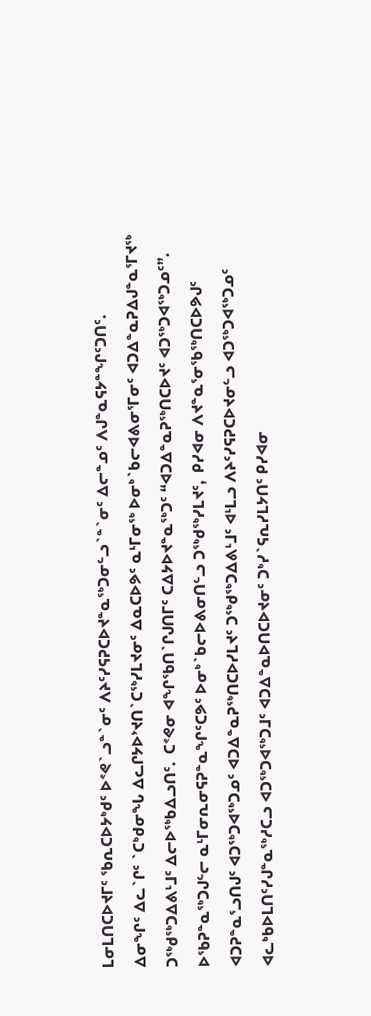ᒪᓂᒪᑎᑕᐅᔪᒥᑦ ᖃᕆᑕᐅᔭᒃᑯᑦ ᐅᕝᕙ`ᓗᓐ`ᓂᑦ ᐱᔨᑦᓯᕋᕈᑕᐅᔪᓐᓇᖅᑐᓂᓪᓗ`ᓐ`ᓂᑦ ᐃᓕᓐᓄᑦ ᐱᒍᓐᓇᕋᔭᓐᖏᑦᑐᑎᑦ.
ᐃᓂᖏᑦ ᐃᓚ`ᒋᑦ `ᑕᒃᑯᓂᖓ ᐃᓚᒋᔭᐅᔾᔪᑎ`ᑕᖅᓯᒪᔪᓂᑦ ᐃᓇᑕᐅᕗᑦ ᓇᒻᒥᓂᖅ ᐅᓂᒃ`ᑲᓕᐊᕕᓂᕐᒥᓂᑦ ᐊᑐᐃᓐᓇᕈᐃᒍᓐᓇᕐᒥᔪᖅ ᑐᖅᑯᖅᑐᐃᕕᒻᒧᑦ ᐃᓕᐅᖅᑲᐃᓗᑎᑦ.  ᑕᕝᕙᓂ ᐊᖏᖃᑎ`ᒋᒍᑎᒥᑦ ᑕᐃᔭᐅᔪᓐᓇᖅᑐᑦ “ᐊᑐᐃᓐᓇᕈᖅᑎᑕᐅᔪᑦ ᐊᑐᖅᑐᐊᖅᑐᓄᑦ”.
ᐅᖃᕈᓐᓇᖅᑐᒍᓪᓕ ᓇᒻᒥᓂᕆᓂᕋᕈᓐᓇᖏᑦᑕᕗᑦ ᐅᓂᒃ`ᑲᓕᐅᕕᓂᑎᓪᓗ ᑐᖅᑯᖅᓯᒪᔪᑦ,  ᑭᓯᐊᓂ ᐱᔪᓐᓇᕐᓂᖃᖅᑎᑕᐅᕗᒍᑦ ᐊᑐᕈᓐᓇᕐᓗᑎᒍᑦ ᐊᑐᖅᑐᐊᖅᑐᓄᑦ ᐊᑐᐃᓐᓇᕈᖅᑎᑕᐅᓯᒪᔪᑦ ᑐᖅᑯᖅᑐᐃᕕᒻᒧᑦ ᐊᒻᒪᓗ ᐱᔨᑦᓯᕋᕈᑕᐅᔪᓂᓪᓗ ᐊᑐᖅᑐᐊᖅᑐᓄᑦ ᐊᓚᒃᑲᐅᒪᑎᑦᓯᒍᓐᓇᖅᓱᑕᓗ ᐊᑐᖅᑐᐊᖅᑐᒧᑦ ᐊᑐᐃᓐᓇᐅᑎᑕᐅᔪᓂᑦ ᑐᒃᓯ`ᕋᕆᓯᒪᔭᑎᑦ ᑭᓯᐊᓂ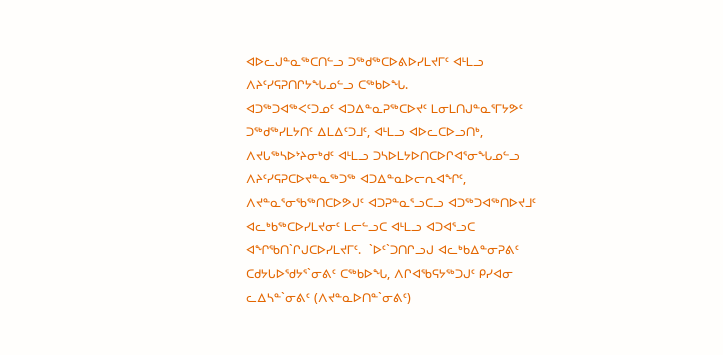ᐊᐅᓚᒍᓐᓇᖅᑕᑎᓪᓗ ᑐᖅᑯᖅᑕᐅᕕᐅᓯᒪᔪᒥᑦ ᐊᒻᒪᓗ ᐱᔨᑦᓯᕋᕈᑎᒋᔭᖓᓄᓪᓗ ᑕᖅᑲᐅᖓ.
ᐊᑐᖅᑐᐊᖅᐸᑦᑐᓄᑦ ᐊᑐᐃᓐᓇᕈᖅᑕᐅᔪᑦ ᒪᓂᒪᑎᒍᓐᓇᕐᒥᔭᕗᑦ ᑐᖅᑯᖅᓯᒪᔭᑎᑦ ᐃᒪᐃᑦᑐᒧᑦ, ᐊᒻᒪᓗ ᐊᐅᓚᑕᐅᓗᑎᒃ,  ᐱᔪᒐᖅᓴᐅᔾᔨᓂᒃᑯᑦ ᐊᒻᒪᓗ ᑐᓴᐅᒪᔭᐅᑎᑕᐅᒋᐊᕐᓂᖓᓄᓪᓗ ᐱᔨᑦᓯᕋᕈᑕᐅᔪᓐᓇᖅᑐᖅ ᐊᑐᐃᓐᓇᐅᓕᕆᐊᖏᑦ,  ᐱᔪᓐᓇᕐᓂᖃᖅᑎᑕᐅᕗᒍᑦ ᐊᑐᕈᓐᓇᕐᓗᑕᓗ ᐊᑐᖅᑐᐊᖅᑎᐅᔪᒧᑦ ᐊᓚᒃᑲᖅᑕᐅᓯᒪᔪᓂᑦ ᒪᓕᓪᓗᑕ ᐊᒻᒪᓗ ᐊᑐᐊᕐᓗᑕ ᐊᖏᖃᑎ`ᒋᒍᑕᐅᓯᒪᔪᒥᑦ.  `ᐅᑦ`ᑐᑎᒋᓗᒍ ᐊᓚᒃᑲᐃᓐᓂᕈᕕᑦ ᑕᑯᔭᒐᐅᖁᔭᕐ`ᓂᕕᑦ ᑕᖅᑲᐅᖓ, ᐱᒋᐊᖃᕋᔭᖅᑐᒍᑦ ᑭᓯᐊᓂ ᓚᐃᓴᓐ`ᓂᕕᑦ (ᐱᔪᓐᓇᐅᑎᓐ`ᓂᕕᑦ)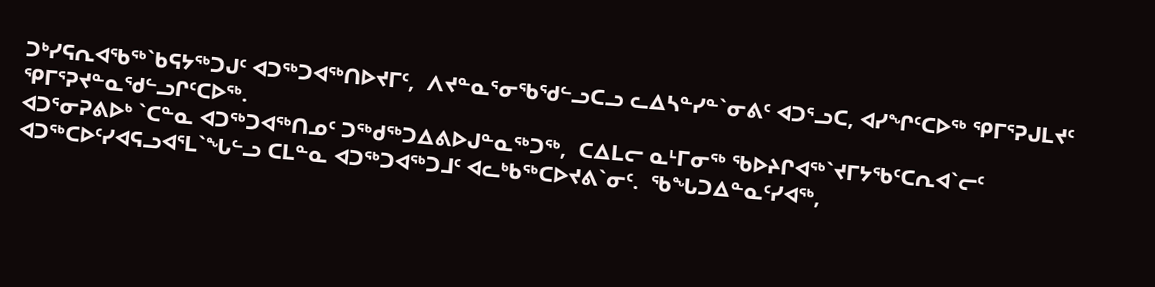ᑐᒃᓯᕋᕆᐊᖃᖅ`ᑲᕋᔭᖅᑐᒍᑦ ᐊᑐᖅᑐᐊᖅᑎᐅᔪᒥᑦ,  ᐱᔪᓐᓇᕐᓂᖃᖁᓪᓗᑕᓗ ᓚᐃᓴᓐᓯᓐ`ᓂᕕᑦ ᐊᑐᕐᓗᑕ, ᐊᓯᖏᑦᑕᐅᖅ ᕿᒥᕐᕈᒍᒪᔪᑦ ᕿᒥᕐᕈᔪᓐᓇᖁᓪᓗᒋᑦᑕᐅᖅ.
ᐊᑐᕐᓂᕈᕕᐅᒃ `ᑕᓐᓇ ᐊᑐᖅᑐᐊᖅᑎᓄᑦ ᑐᖅᑯᖅᑐᐃᕕᐅᒍᓐᓇᖅᑐᖅ,  ᑕᐃᒪᓕ ᓇᒻᒥᓂᖅ ᖃᐅᔨᒋᐊᖅ`ᔪᒥᔭᖃᑦᑕᕆᐊ`ᓕᑦ ᐊᑐᖅᑕᐅᑦᓯᐊᕋᓗᐊᕐᒪ`ᖓᓪᓗ ᑕᒪᓐᓇ ᐊᑐᖅᑐᐊᖅᑐᒧᑦ ᐊᓚᒃᑲᖅᑕᐅᔪᕕ`ᓂᑦ.  ᖃᖓᑐᐃᓐᓇᑦᓯᐊᖅ,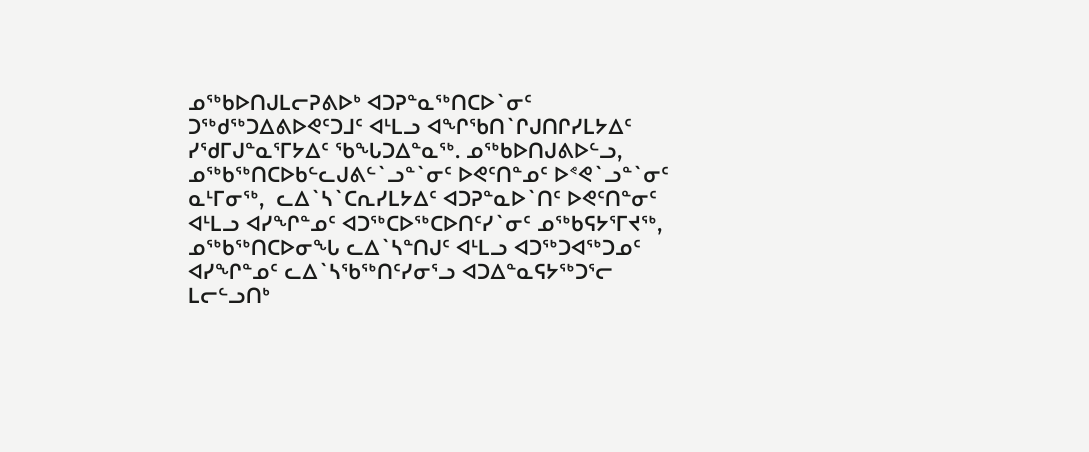ᓄᖅᑲᐅᑎᒍᒪᓕᕈᕕᐅᒃ ᐊᑐᕈᓐᓇᖅᑎᑕᐅ`ᓂᑦ ᑐᖅᑯᖅᑐᐃᕕᐅᕙᑦᑐᒧᑦ ᐊᒻᒪᓗ ᐊᖏᖃᑎ`ᒋᒍᑎᒋᓯᒪᔭᐃᑦ ᓯᖁᒥᒍᓐᓇᕐᒥᔭᐃᑦ ᖃᖓᑐᐃᓐᓇᖅ. ᓄᖅᑲᐅᑎᒍᕕᐅᓪᓗ,  ᓄᖅᑲᖅᑎᑕᐅᑲᓪᓚᒍᕕᓪ`ᓗᓐ`ᓂᑦ ᐅᕙᑦᑎᓐᓄᑦ ᐅᕝᕙ`ᓗᓐ`ᓂᑦ ᓇᒻᒥᓂᖅ,  ᓚᐃ`ᓴ`ᑕᕆᓯᒪᔭᐃᑦ ᐊᑐᕈᓐᓇᐅ`ᑎᑦ ᐅᕙᑦᑎᓐᓂᑦ ᐊᒻᒪᓗ ᐊᓯᖏᓐᓄᑦ ᐊᑐᖅᑕᐅᖅᑕᐅᑎᑦᓯ`ᓂᑦ ᓄᖅᑲᕋᔭᕐᒥᔪᖅ,  ᓄᖅᑲᖅᑎᑕᐅᓂᖓ ᓚᐃ`ᓴᓐᑎᒍᑦ ᐊᒻᒪᓗ ᐊᑐᖅᑐᐊᖅᑐᓄᑦ ᐊᓯᖏᓐᓄᑦ ᓚᐃ`ᓴᖃᖅᑎᑦᓯᓂᕐᓗ ᐊᑐᐃᓐᓇᕋᔭᖅᑐᕐᓕ ᒪᓕᓪᓗᑎᒃ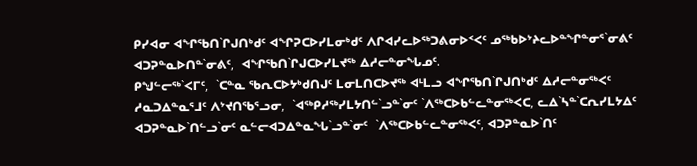ᑭᓯᐊᓂ ᐊᖏᖃᑎ`ᒋᒍᑎᒃᑯᑦ ᐊᖏᕈᑕᐅᓯᒪᓂᒃᑯᑦ ᐱᒋᐊᓯᓚᐅᖅᑐᕕᓂᐅᑉᐸᑦ ᓄᖅᑲᐅᔾᔨᓚᐅᓐᖏᓐᓂᕐ`ᓂᕕᑦ ᐊᑐᕈᓐᓇᐅᑎᓐ`ᓂᕕᑦ,  ᐊᖏᖃᑎ`ᒋᒍᑕᐅᓯᒪᔪᖅ ᐃᓱᓕᓐᓂᖓᓄᑦ.
ᑭᖑᓪᓕᖅ`ᐸᒥᑦ,  `ᑕᓐᓇ ᖃᕆᑕᐅᔭᒃᑯᑎᒍᑦ ᒪᓂᒪᑎᑕᐅᔪᖅ ᐊᒻᒪᓗ ᐊᖏᖃᑎ`ᒋᒍᑎᒃᑯᑦ ᐃᓱᓕᓐᓂᖅᐸᑦ ᓱᓇᑐᐃᓐᓇᕐᒧᑦ ᐱᔾᔪᑎᖃᕐᓗᓂ,  `ᐊᖅᑭᓱᖅᓯᒪᔭᑎᓪ`ᓗᓐ`ᓂᑦ `ᐱᖅᑕᐅᑲᓪᓚᓐᓂᖅᐸᑕ, ᓚᐃ`ᓴᓐ`ᑕᕆᓯᒪᔭᐃᑦ ᐊᑐᕈᓐᓇᐅ`ᑎᓪᓗ`ᓂᑦ ᓇᓪᓕᐊᑐᐃᓐᓇᖓ`ᓗᓐ`ᓂᑦ  `ᐱᖅᑕᐅᑲᓪᓚᓐᓂᖅᐸᑦ, ᐊᑐᕈᓐᓇᐅ`ᑎᑦ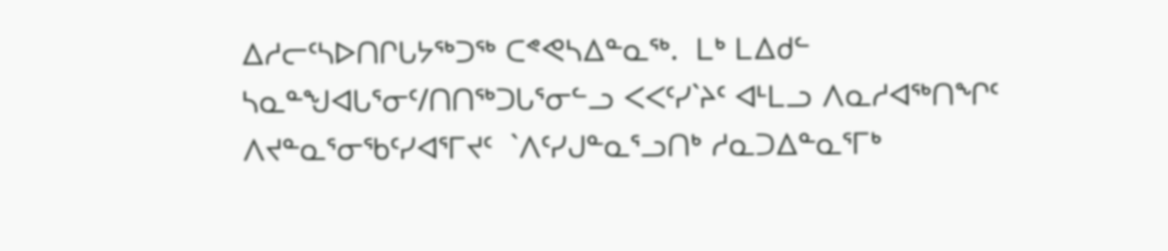ᐃᓱᓕᑦᓴᐅᑎᒋᒐᔭᖅᑐᖅ ᑕᕝᕙᓴᐃᓐᓇᖅ.  ᒪᒃ ᒪᐃᑯᓪ ᓴᓇᓐᖑᐊᒐᕐᓂᑦ/ᑎᑎᖅᑐᒐᕐᓂᓪᓗ ᐸᐸᑦᓯ`ᔨᑦ ᐊᒻᒪᓗ ᐱᓇᓱᐊᖅᑎᖏᑦ ᐱᔪᓐᓇᕐᓂᖃᑦᓯᐊᕐᒥᔪᑦ  `ᐱᑦᓯᒍᓐᓇᕐᓗᑎᒃ ᓱᓇᑐᐃᓐᓇᕐᒥᒃ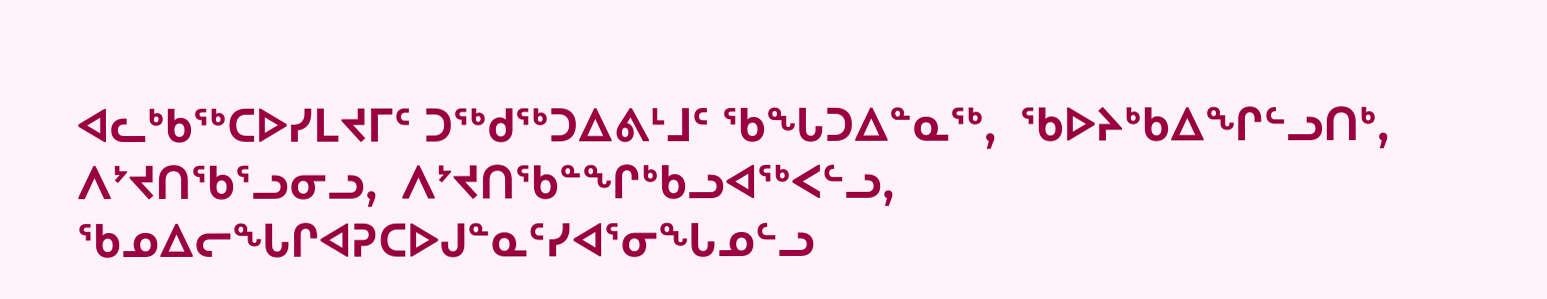ᐊᓚᒃᑲᖅᑕᐅᓯᒪᔪᒥᑦ ᑐᖅᑯᖅᑐᐃᕕᒻᒧᑦ ᖃᖓᑐᐃᓐᓇᖅ,  ᖃᐅᔨᒃᑲᐃᖏᓪᓗᑎᒃ, ᐱᔾᔪᑎᖃᕐᓗᓂᓗ,  ᐱᔾᔪᑎᖃᓐᖏᒃᑲᓗᐊᖅᐸᓪᓗ,  ᖃᓄᐃᓕᖓᒋᐊᕈᑕᐅᒍᓐᓇᑦᓯᐊᕐᓂᖓᓄᓪᓗ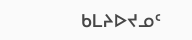ᑲᒪᔨᐅᔪᓄᑦ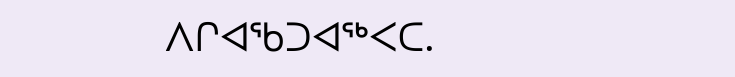ᐱᒋᐊᖃᑐᐊᖅᐸᑕ.